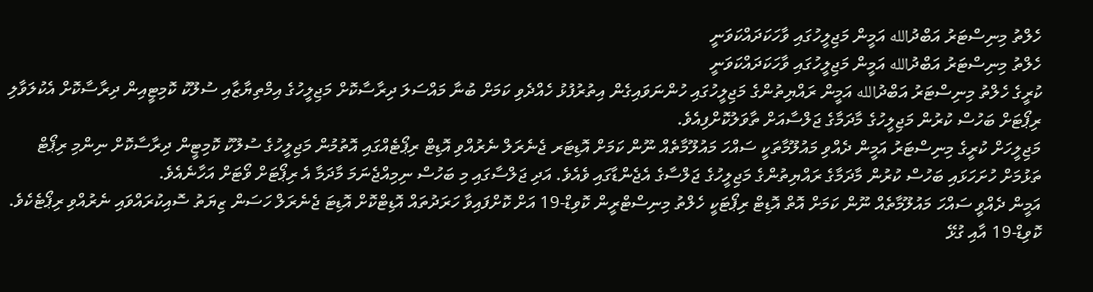ހެލްތު މިނިސްޓަރު އަބްދުالله އަމީން މަޖިލީހުގައި ވާހަކަދައްކަވަނީ
ހެލްތު މިނިސްޓަރު އަބްދުالله އަމީން މަޖިލީހުގައި ވާހަކަދައްކަވަނީ
ކުރީގެ ހެލްތު މިނިސްޓަރު އަބްދުالله އަމީން ރައްޔިތުންގެ މަޖިލީހުގައި ހުންނަވައިގެން އިތުރުފުޅު ހެއްދެވި ކަމަށް ބުނާ މައްސަލަ ދިރާސާކޮށް މަޖިލީހުގެ އިމްތިޔާޒާއި ސުލޫކު ކޮމިޓީއިން ދިރާސާކޮށް އެކުލަވާލި ރިޕޯޓަށް ބަހުސް ކުރުން މަޖިލީހުގެ މާދަމާގެ ޖަލްސާއަށް ތާވަލުކޮށްފިއެވެ.
މަޖިލީހަށް ކުރީގެ މިނިސްޓަރު އަމީން ދެއްވި މައުލޫމާތަކީ ސައްހަ މައުލޫމާތެއް ނޫން ކަމަށް އޮޑިޓަރ ޖެނެރަލް ނެރުއްވި އޮޑިޓް ރިޕޯޓެއްގައި އޮތުމުން މަޖިލީހުގެ ސުލޫކު ކޮމިޓީން ދިރާސާކޮށް ނިންމި ރިޕޯޓް ތަޅުމަށް ހުށަހަޅައި ބަހުސް ކުރުން މާދަމާގެ ރައްޔިތުންގެ މަޖިލީހުގެ ޖަލްސާގެ އެޖެންޑާގައި ވެއެވެ. އަދި ޖަލްސާގައި މި ބަހުސް ނިމިއްޖެނަމަ މާދަމާ އެ ރިޕޯޓަށް ވޯޓަށް އަހާނެއެވެ.
އަމީން ދެއްވީ ސައްހަ މައުލޫމާތެއް ނޫން ކަމަށް އޮތް އޮޑިޓް ރިޕޯޓަކީ ހެލްތު މިނިސްޓްރީން ކޮވިޑް-19 އަށް ކޮށްފައިވާ ހަރަދުތައް އޮޑިޓްކޮށް އޮޑިޓަ ޖެނެރަލް ހަސަން ޒިޔަތު ސޮއިކުރައްވައި ނެރުއްވި ރިޕޯޓެކެވެ. ކޮވިޑް-19 އާއި ގުޅޭ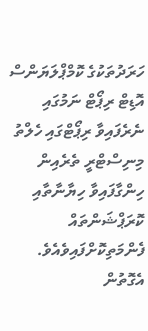ހަރަދުތަކުގެ ކޮމްޕްލަޔަންސް އޮޑިޓް ރިޕޯޓް ނަމުގައި ނެރެފައިވާ ރިޕޯޓްގައި ހެލްތު މިނިސްޓްރީ ތެރެއިން ހިންގާފައިވާ ހިޔާނާތާއި ކޮރަޕްޝަންތައް ފެންމަތިކޮށްފައިވެއެވެ.
އެގޮތުން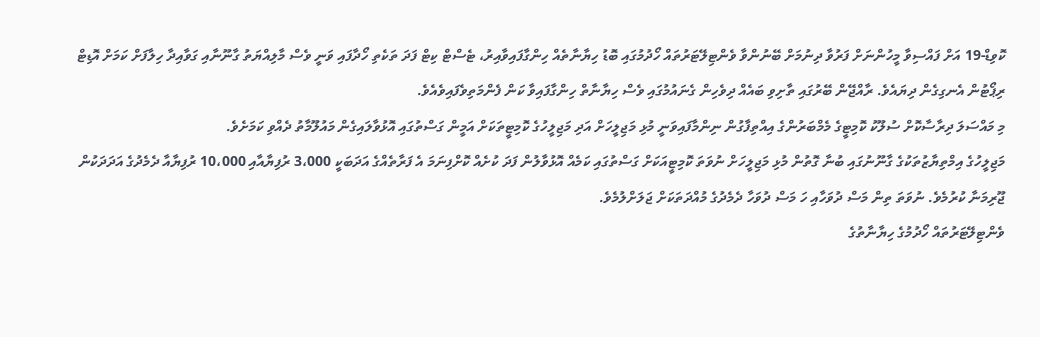ކޮވިޑް-19 އަށް ފައްސިވާ މީހުންނަށް ފަރުވާ ދިނުމަށް ބޭނުންވާ ވެންޓިލޭޓަރުތައް ހޯދުމުގައި ބޮޑު ހިޔާނާތެއް ހިންގާފައިވާއިރު، ޓެސްޓް ކިޓް ފަދަ ތަކެތި ހޯދާފައި ވަނީ ވެސް މާލިއްޔަތު ގާނޫނާއި ގަވާއިދާ ހިލާފަށް ކަމަށް އޮޑިޓް ރިޕޯޓުން އެނގިގެން ދިޔައެވެ. ރާއްޖޭން ބޭރުގައި ތާށިވި ބައެއް ދިވެހިން ގެނައުމުގައި ވެސް ހިޔާނާތް ހިންގާފައިވާ ކަން ފެންމަތިވެފައިވެއެވެ.
މި މައްސަލަ ދިރާސާކޮށް ސުލޫކު ކޮމިޓީގެ މެމްބަރުންގެ އިއްތިފާގުން ނިންމާފައިވަނީ މުޅި މަޖިލީހަށް އަދި މަޖިލީހުގެ ކޮމިޓީތަކަށް އަމީން ގަސްތުގައި އޮޅުވާލައިގެން މައުލޫމާތު ދެއްވި ކަމަށެވެ.
މަޖިލީހުގެ އިމްތިޔާޒުތަކުގެ ގާނޫނުގައި ބުނާ ގޮތުން މުޅި މަޖިލީހަށް ނުވަތަ ކޮމިޓީއަކަށް ގަސްތުގައި ކަމެއް އޮޅުވާލުން ފަދަ ކުށެއް ކޮށްފިނަމަ އެ ފަރާތެއްގެ އަދަބަކީ 3،000 ރުފިޔާއާއި 10،000 ރުފިޔާއާ ދެމެދުގެ އަދަދަކުން ޖޫރިމަނާ ކުރުމެވެ. ނުވަތަ ތިން މަސް ދުވަހާއި ހަ މަސް ދުވަހާ ދެމެދުގެ މުއްދަތަކަށް ޖަލަށްލުމެވެ.
ވެންޓިލޭޓަރުތައް ހޯދުމުގެ ހިޔާނާތުގެ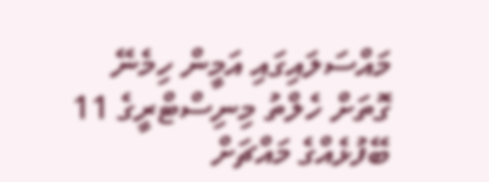މައްސަލައިގައި އަމީން ހިމެނޭ ގޮތަށް ހެލްތު މިނިސްޓްރީގެ 11 ބޭފުޅެއްގެ މައްޗަށް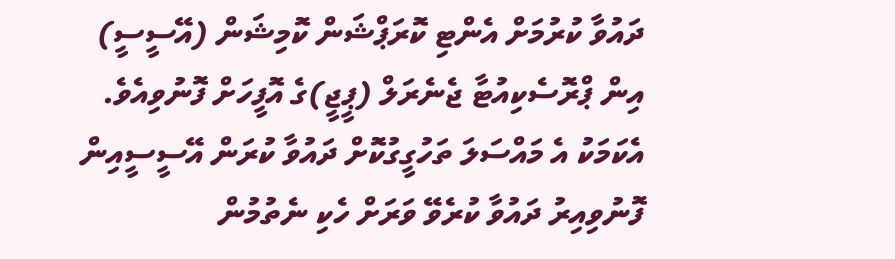ދައުވާ ކުރުމަށް އެންޓި ކޮރަޕްޝަން ކޮމިޝަން (އޭސީސީ) އިން ޕްރޮސެކިއުޓާ ޖެނެރަލް (ޕީޖީ)ގެ އޮފީހަށް ފޮނުވިއެވެ. އެކަމަކު އެ މައްސަލަ ތަހުގީގުކޮށް ދައުވާ ކުރަން އޭސީސީއިން ފޮނުވިއިރު ދައުވާ ކުރެވޭ ވަރަށް ހެކި ނެތުމުން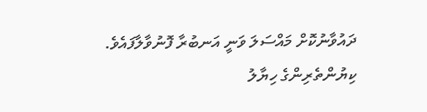ދައުވާނުކޮށް މައްސަލަ ވަނީ އަނބުރާ ފޮނުވާލާފައެވެ.
ކިޔުންތެރިންގެ ހިޔާލު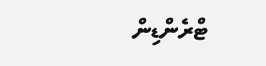ޓްރެންޑިން